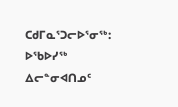ᑕᑯᒥᓇᕐᑐᓕᐅᕐᓂᖅ: ᐅᖃᐅᓯᖅ ᐃᓕᓐᓂᐊᑎᓄᑦ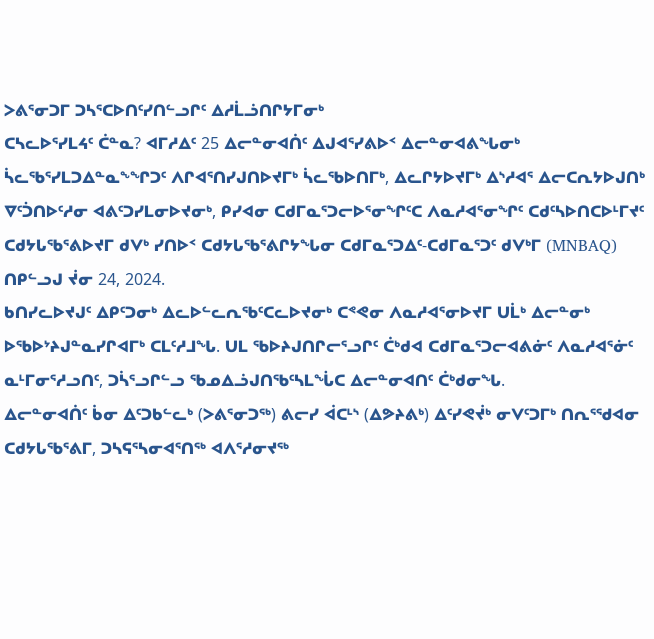ᐳᕕᕐᓂᑐᒥ ᑐᓴᕐᑕᐅᑎᑦᓯᑎᓪᓗᒋᑦ ᐃᓱᒫᓘᑎᒋᔭᒥᓂᒃ
ᑕᓴᓚᐅᕐᓯᒪᔦᑦ ᑖᓐᓇ? ᐊᒥᓱᐃᑦ 25 ᐃᓕᓐᓂᐊᑏᑦ ᐃᒍᐊᕐᓯᕕᐅᑉ ᐃᓕᓐᓂᐊᕕᖓᓂᒃ ᓵᓚᖃᕐᓯᒪᑐᐃᓐᓇᖕᖏᑐᑦ ᐱᒋᐊᕐᑎᓯᒍᑎᐅᔪᒥᒃ ᓵᓚᖃᐅᑎᒥᒃ, ᐃᓚᒋᔭᐅᔪᒥᒃ ᐃᔅᓱᐊᕐ ᐃᓕᑕᕆᔭᐅᒍᑎᒃ ᐁᑦᑑᑎᐅᑦᓱᓂ ᐊᕕᑦᑐᓯᒪᓂᐅᔪᓂᒃ, ᑭᓯᐊᓂ ᑕᑯᒥᓇᕐᑐᓕᐅᕐᓂᖏᑦᑕ ᐱᓇᓱᐊᕐᓂᖏᑦ ᑕᑯᑦᓴᐅᑎᑕᐅᒻᒥᔪᑦ ᑕᑯᔭᒐᖃᕐᕕᐅᔪᒥ ᑯᐯᒃ ᓯᑎᐅᑉ ᑕᑯᔭᒐᖃᕐᕕᒋᔭᖓᓂ ᑕᑯᒥᓇᕐᑐᐃᑦ-ᑕᑯᒥᓇᕐᑐᑦ ᑯᐯᒃᒥ (MNBAQ) ᑎᑭᓪᓗᒍ ᔫᓂ 24, 2024.
ᑲᑎᓯᓚᐅᔪᒍᑦ ᐃᑭᑦᑐᓂᒃ ᐃᓚᐅᓪᓚᕆᖃᑦᑕᓚᐅᔪᓂᒃ ᑕᕝᕙᓂ ᐱᓇᓱᐊᕐᓂᐅᔪᒥ ᑌᒫᒃ ᐃᓕᓐᓂᒃ ᐅᖃᐅᔾᔨᒍᓐᓇᓯᒋᐊᒥᒃ ᑕᒪᑦᓱᒧᖓ. ᑌᒪ ᖃᐅᔨᒍᑎᒋᓕᕐᓗᒋᑦ ᑖᒃᑯᐊ ᑕᑯᒥᓇᕐᑐᓕᐊᕕᓃᑦ ᐱᓇᓱᐊᕐᓃᑦ ᓇᒻᒥᓂᕐᓱᓗᑎᑦ, ᑐᓵᕐᓗᒋᓪᓗ ᖃᓄᐃᓘᒍᑎᖃᑦᓴᒪᖔᑕ ᐃᓕᓐᓂᐊᑎᑦ ᑖᒃᑯᓂᖓ.
ᐃᓕᓐᓂᐊᑏᑦ ᑳᓂ ᐃᑦᑐᑲᓪᓚᒃ (ᐳᕕᕐᓂᑐᖅ) ᕕᓕᓯ ᐋᑕᒻᔅ (ᐃᕗᔨᕕᒃ) ᐃᑦᓯᕙᔫᒃ ᓂᐯᑦᑐᒥᒃ ᑎᕆᕐᖁᐊᓂ ᑕᑯᔭᒐᖃᕐᕕᒥ, ᑐᓴᕋᕐᓴᓂᐊᕐᑎᖅ ᐊᐱᕐᓱᓂᔪᖅ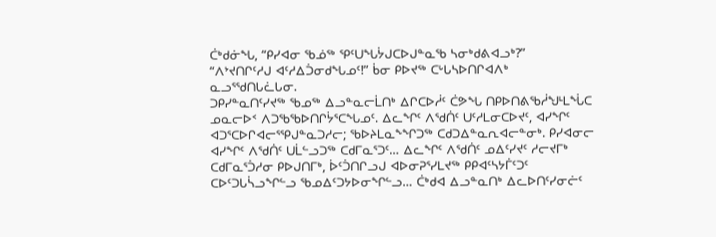ᑖᒃᑯᓃᖓ, “ᑭᓯᐊᓂ ᖃᓅᖅ ᕿᑦᑌᖓᔮᒍᑕᐅᒍᓐᓇᖃ ᓴᓂᒃᑯᕕᐊᓗᒃ?”
“ᐱᔾᔪᑎᒋᑦᓱᒍ ᐊᑦᓱᐃᑑᓂᑯᖓᓄᑦ!” ᑳᓂ ᑭᐅᔪᖅ ᑕᒡᒐᓴᐅᑎᒋᐊᐱᒃ ᓇᓗᕐᖁᑎᒐᓛᒐᓂ.
ᑐᑭᓯᓐᓇᑎᑦᓯᔪᖅ ᖃᓄᖅ ᐃᓗᓐᓇᓕᒫᑎᒃ ᐃᒋᑕᐅᓲᑦ ᑖᕗᖓ ᑎᑭᐅᑎᕕᖃᓲᖑᒻᒪᖔᑕ ᓄᓇᓕᐅᑉ ᐱᑐᖃᖃᐅᑎᒋᔮᕐᑕᖓᓄᑦ. ᐃᓚᖏᑦ ᐱᖁᑏᑦ ᑌᑦᓱᒪᓂᑕᐅᔪᑦ, ᐊᓯᖏᑦ ᐊᑐᕐᑕᐅᒋᐊᓕᕐᕿᒍᓐᓇᑐᓱᓕ; ᖃᐅᔨᒪᓇᖕᖏᑐᖅ ᑕᑯᑐᐃᓐᓇᕆᐊᓕᓐᓂᒃ. ᑭᓯᐊᓂᓕ ᐊᓯᖏᑦ ᐱᖁᑏᑦ ᑌᒫᓪᓗᑐᖅ ᑕᑯᒥᓇᕐᑐᑦ… ᐃᓚᖏᑦ ᐱᖁᑏᑦ ᓄᐃᑦᓯᔪᑦ ᓱᓕᔪᒥᒃ ᑕᑯᒥᓇᕐᑑᓱᓂ ᑭᐅᒍᑎᒥᒃ, ᐆᑦᑑᑎᒋᓗᒍ ᐊᐅᓂᕈᕐᓯᒪᔪᖅ ᑭᑭᐊᑦᓴᔭᒦᑦᑐᑦ ᑕᐅᑦᑐᒐᓵᓗᖏᓪᓗ ᖃᓄᐃᑦᑐᔭᐅᓂᖏᓪᓗ… ᑖᒃᑯᐊ ᐃᓗᓐᓇᑎᒃ ᐃᓚᐅᑎᑦᓯᓂᓖᑦ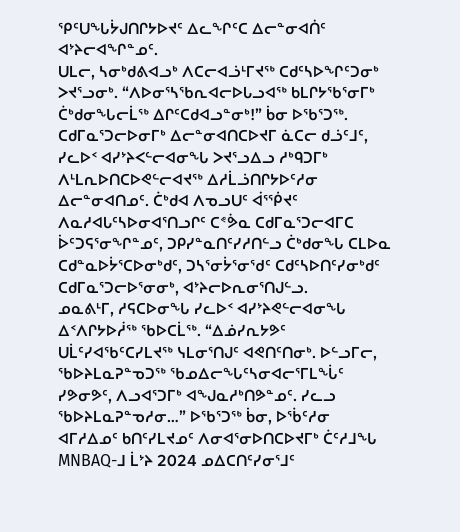ᕿᑦᑌᖓᔮᒍᑎᒋᔭᐅᔪᑦ ᐃᓚᖏᑦᑕ ᐃᓕᓐᓂᐊᑏᑦ ᐊᔾᔨᓕᐊᖏᓐᓄᑦ.
ᑌᒪᓕ, ᓴᓂᒃᑯᕕᐊᓗᒃ ᐱᑕᓕᐊᓘᒻᒥᔪᖅ ᑕᑯᑦᓴᐅᖏᑦᑐᓂᒃ ᐳᔪᕐᓗᓂᒃ. “ᐱᐅᓂᕐᓴᖃᕆᐊᓕᐅᒐᓗᐊᖅ ᑲᒪᒋᔭᖃᕐᓂᒥᒃ ᑖᒃᑯᓂᖓᓕᒫᖅ ᐃᒋᑦᑕᑯᐊᓗᓐᓂᒃ!” ᑳᓂ ᐅᖃᕐᑐᖅ.
ᑕᑯᒥᓇᕐᑐᓕᐅᓂᒥᒃ ᐃᓕᓐᓂᐊᑎᑕᐅᔪᒥ ᓈᑕᓕ ᑯᓘᑦᒧᑦ, ᓯᓚᐅᑉ ᐊᓯᔾᔨᐸᓪᓕᐊᓂᖓ ᐳᔪᕐᓗᐃᓗ ᓱᒃᑫᑐᒥᒃ ᐱᒻᒪᕆᐅᑎᑕᐅᕙᓪᓕᐊᔪᖅ ᐃᓱᒫᓘᑎᒋᔭᐅᑦᓱᓂ ᐃᓕᓐᓂᐊᑎᓄᑦ. ᑖᒃᑯᐊ ᐱᓀᓗᑌᑦ ᐋᕐᖀᔪᑦ ᐱᓇᓱᐊᒐᑦᓴᐅᓂᐊᕐᑎᓗᒋᑦ ᑕᕝᕘᓇ ᑕᑯᒥᓇᕐᑐᓕᐊᒥᑕ ᐆᑦᑐᕋᕐᓂᖏᓐᓄᑦ, ᑐᑭᓯᓐᓇᑎᑦᓯᓱᑎᓪᓗ ᑖᒃᑯᓂᖓ ᑕᒪᐅᓇ ᑕᑯᓐᓇᐅᔮᕐᑕᐅᓂᒃᑯᑦ, ᑐᓴᕐᓂᔮᕐᓂᖁᑦ ᑕᑯᑦᓴᐅᑎᑦᓯᓂᒃᑯᑦ ᑕᑯᒥᓇᕐᑐᓕᐅᕐᓂᓂᒃ, ᐊᔾᔨᓕᐅᕆᓂᕐᑎᒍᓪᓗ.
ᓄᓇᕕᒻᒥ, ᓱᕋᑕᐅᓂᖓ ᓯᓚᐅᑉ ᐊᓯᔾᔨᕙᓪᓕᐊᓂᖓ ᐃᑉᐱᒋᔭᐅᓲᖅ ᖃᐅᑕᒫᖅ. “ᐃᓅᓯᕆᔭᕗᑦ ᑌᒫᑦᓯᐊᖃᑦᑕᓯᒪᔪᖅ ᓭᒪᓂᕐᑎᒍᑦ ᐊᕙᑎᑦᑎᓂᒃ. ᐅᓪᓗᒥᓕ, ᖃᐅᔨᒪᓇᕈᓐᓀᑐᖅ ᖃᓄᐃᓕᖓᑦᓴᓂᐊᓕᕐᒥᒪᖔᑦ ᓯᕗᓂᕗᑦ, ᐱᓗᐊᕐᑐᒥᒃ ᐊᖑᓇᓱᒃᑎᕗᓐᓄᑦ. ᓯᓚᓗ ᖃᐅᔨᒪᓇᕈᓐᓀᓱᓂ…” ᐅᖃᕐᑐᖅ ᑳᓂ, ᐅᖄᑦᓱᓂ ᐊᒥᓱᐃᓄᑦ ᑲᑎᑦᓯᒪᔪᓄᑦ ᐱᓂᐊᕐᓂᐅᑎᑕᐅᔪᒥᒃ ᑖᑦᓱᒧᖓ MNBAQ-ᒧ ᒫᔾᔨ 2024 ᓄᐃᑕᑎᑦᓯᓂᕐᒧᑦ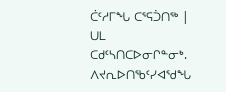ᑖᑦᓱᒥᖓ ᑕᕐᕋᑑᑎᖅ | ᑌᒪ ᑕᑯᑦᓴᑎᑕᐅᓂᒋᓐᓂᒃ.
ᐱᔪᕆᐅᑎᖃᑦᓯᐊᖁᖓ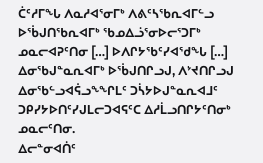ᑖᑦᓱᒥᖓ ᐱᓇᓱᐊᕐᓂᒥᒃ ᐱᕕᑦᓴᖃᕆᐊᒥᓪᓗ ᐅᖄᒍᑎᖃᕆᐊᒥᒃ ᖃᓄᐃᓘᕐᓂᐅᓕᕐᑐᒥᒃ ᓄᓇᓕᐊᕈᑦᑎᓂ […] ᐅᐱᒋᔭᖃᑦᓯᐊᖁᖓ […] ᐃᓂᖃᒍᓐᓇᕆᐊᒥᒃ ᐅᖄᒍᑎᒋᓗᒍ, ᐱᔾᔪᑎᒋᓗᒍ ᐃᓂᖃᓪᓗᐊᕌᓗᖕᖏᒪᑦ ᑐᓵᔭᐅᒍᓐᓇᕆᐊᒧᑦ ᑐᑭᓯᔭᐅᑎᑦᓯᒍᒪᓕᑐᐊᕋᑦᑕ ᐃᓱᒫᓗᑎᒋᔭᑦᑎᓂᒃ ᓄᓇᓕᑦᑎᓂ.
ᐃᓕᓐᓂᐊᑏᑦ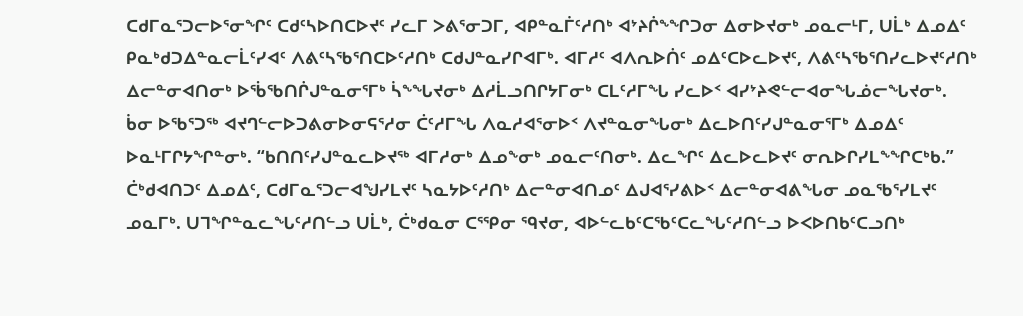ᑕᑯᒥᓇᕐᑐᓕᐅᕐᓂᖏᑦ ᑕᑯᑦᓴᐅᑎᑕᐅᔪᑦ ᓯᓚᒥ ᐳᕕᕐᓂᑐᒥ, ᐊᑭᓐᓇᒦᑦᓱᑎᒃ ᐊᔾᔨᒌᖕᖏᑐᓂ ᐃᓂᐅᔪᓂᒃ ᓄᓇᓕᒻᒥ, ᑌᒫᒃ ᐃᓄᐃᑦ ᑭᓇᒃᑯᑐᐃᓐᓇᓕᒫᑦᓯᐊᑦ ᐱᕕᑦᓴᖃᕐᑎᑕᐅᑦᓱᑎᒃ ᑕᑯᒍᓐᓇᓯᒋᐊᒥᒃ. ᐊᒥᓱᑦ ᐊᐱᕆᐅᑏᑦ ᓄᐃᑦᑕᐅᓚᐅᔪᑦ, ᐱᕕᑦᓴᖃᕐᑎᓯᓚᐅᔪᑦᓱᑎᒃ ᐃᓕᓐᓂᐊᑎᓂᒃ ᐅᖄᖃᑎᒌᒍᓐᓇᓂᕐᒥᒃ ᓵᖕᖓᔪᓂᒃ ᐃᓱᒫᓗᑎᒋᔭᒥᓂᒃ ᑕᒪᑦᓱᒥᖓ ᓯᓚᐅᑉ ᐊᓯᔾᔨᕙᓪᓕᐊᓂᖓᓅᓕᖓᔪᓂᒃ.
ᑳᓂ ᐅᖃᕐᑐᖅ ᐊᔪᒉᓪᓕᐅᑐᕕᓂᐅᓂᕋᕐᓱᓂ ᑖᑦᓱᒥᖓ ᐱᓇᓱᐊᕐᓂᐅᑉ ᐱᔪᓐᓇᓂᖓᓂᒃ ᐃᓚᐅᑎᑦᓯᒍᓐᓇᓂᕐᒥᒃ ᐃᓄᐃᑦ ᐅᓇᒻᒥᒋᔭᖏᓐᓂᒃ. “ᑲᑎᑎᑦᓯᒍᓐᓇᓚᐅᔪᖅ ᐊᒥᓱᓂᒃ ᐃᓄᖕᓂᒃ ᓄᓇᓕᑦᑎᓂᒃ. ᐃᓚᖏᑦ ᐃᓚᐅᓚᐅᔪᑦ ᓂᕆᐅᒋᓯᒪᖕᖏᑕᒃᑲ.”
ᑖᒃᑯᐊᑎᑐᑦ ᐃᓄᐃᑦ, ᑕᑯᒥᓇᕐᑐᓕᐊᖑᓯᒪᔪᑦ ᓴᓇᔭᐅᑦᓱᑎᒃ ᐃᓕᓐᓂᐊᑎᓄᑦ ᐃᒍᐊᕐᓯᕕᐅᑉ ᐃᓕᓐᓂᐊᕕᖓᓂ ᓄᓇᖃᕐᓯᒪᔪᑦ ᓄᓇᒥᒃ. ᑌᒣᖏᓐᓇᓚᖓᑦᓱᑎᓪᓗ ᑌᒫᒃ, ᑖᒃᑯᓇᓂ ᑕᕐᕿᓂ ᙯᔪᓂ, ᐊᐅᓪᓚᑲᑦᑕᖃᑦᑕᓚᖓᑦᓱᑎᓪᓗ ᐅᐸᐅᑎᑲᑦᑕᓗᑎᒃ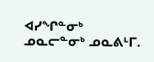ᐊᓯᖏᓐᓂᒃ ᓄᓇᓕᓐᓂᒃ ᓄᓇᕕᒻᒥ.